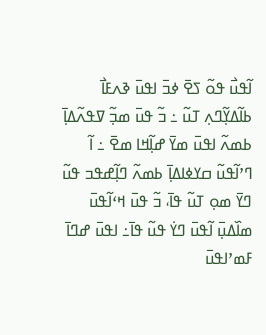ߊ߬ߟߎ߯ ߟߋ߬ ߖߐ߫ ߦߏ߫ ߊߟߎ߫ ߢߍߓߊ߯ ߕߊ߬ߡߌ߲߬ߣߍ߲ ߠߎ߬ ߸ ߏ߬ ߟߎ߫ ߘߏ߲߬ ߜߟߍ߬ߡߊ߲߫ ߕߘߍ߬ ߊߟߎ߫ ߘߌ߫ ߝߊ߲߬ߞߊ ߘߐ߫ ߸ ߊ߬ ߣߴߊ߬ߟߎ߬ ߛߌߦߊߡߊ߲߫ ߕߘߍ߬ ߣߊ߲߬ߝߟߏ ߟߎ߬ ߣߌ߫ ߘߋ߲ ߠߎ߬ ߟߊ߫، ߏ߬ ߟߎ߫ ߞߵߊ߬ߟߎ߫ ߘߊ߰ߡߎ߲߫ ߊ߬ߟߎ߫ ߣߌ߭ ߟߎ߬ ߟߊ߫߸ ߊߟߎ߫ ߝߣߊ߫ ߓߘߴߊߟߎ߫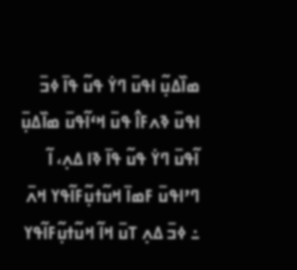ߘߊ߰ߡߎ߲߬ ߊߟߎ߫ ߣߌ߭ ߟߎ߬ ߟߊ߫ ߦߏ߫ ߊߟߎ߫ ߢߍߓߊ߮ ߟߎ߫ ߞߵߊ߬ߟߎ߫ ߘߊ߰ߡߎ߲߫ ߊ߬ߟߎ߫ ߣߌ߭ ߟߎ߬ ߟߊ߫ ߢߊ ߡߍ߲، ߊ߬ ߣߴߊߟߎ߫ ߓߘߊ߫ ߞߎ߬ߙߎ߲߬ߓߊ߬ߟߌ ߞߍ߫ ߸ ߦߏ߫ ߡߍ߲ ߠߎ߫ ߞߊ߬ ߞߎ߬ߙߎ߲߬ߓߊ߬ߟߌ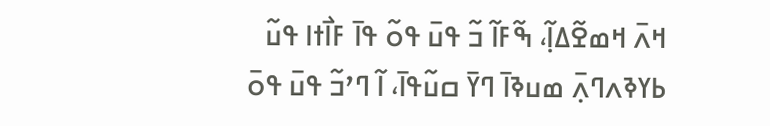ߞߍ߫ ߞߘߐ߬ߡߊ߲߬، ߒ߬ߓߊ߬ ߏ߬ ߟߎ߫ ߟߋ߬ ߟߊ߫ ߓߊ߯ߙߊ ߟߎ߬ ߕߌߢߍߣߍ߲߫ ߘߎߢߊ߫ ߣߌ߫ ߛߎ߬ߟߊ߫، ߊ߬ ߣߴߏ߬ ߟߎ߫ ߟߋ߫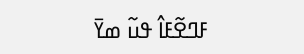ߓߣߐ߬ߓߊ߮ ߟߎ߬ ߘߌ߫